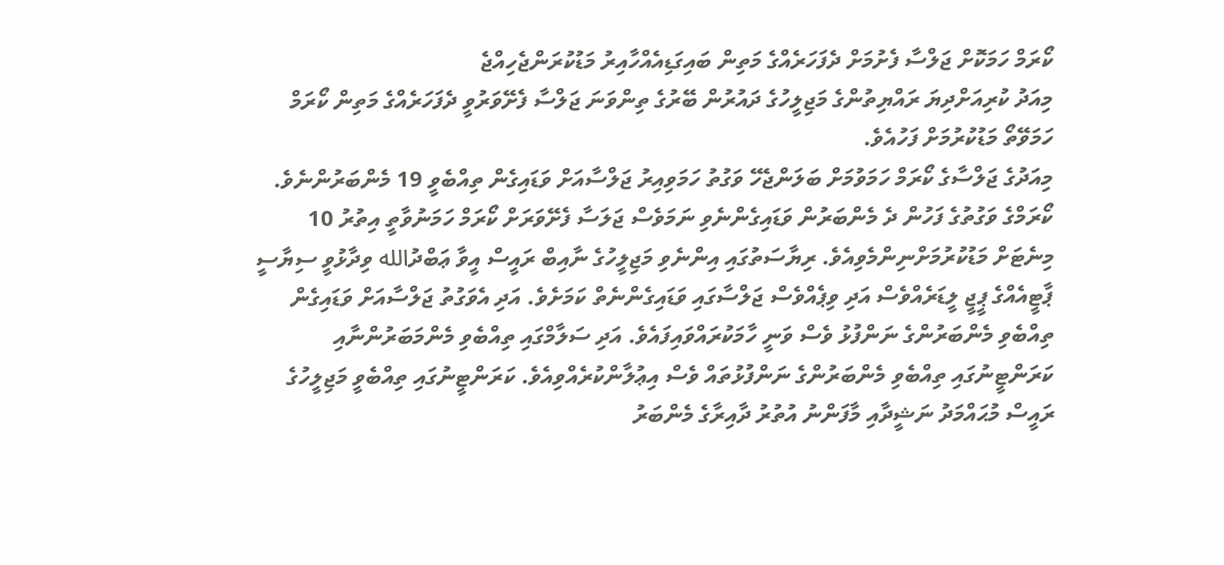ކޯރަމް ހަމަކޮށް ޖަލްސާ ފެށުމަށް ދެފަހަރެއްގެ މަތިން ބައިގަޑިއެއްހާއިރު މަޑުކުރަންޖެހިއްޖެ
މިއަދު ކުރިއަށްދިޔަ ރައްޔިތުންގެ މަޖިލީހުގެ ދައުރުން ބޭރުގެ ތިންވަނަ ޖަލްސާ ފެށޭވަރުވީ ދެފަހަރެއްގެ މަތިން ކޯރަމް ހަމަވޭތޯ މަޑުކުރުމަށް ފަހުއެވެ.
މިއަދުގެ ޖަލްސާގެ ކޯރަމް ހަމަވުމަށް ބަލަންޖެހޭ ވަގުތު ހަމަވިއިރު ޖަލްސާއަށް ވަޑައިގެން ތިއްބެވީ 19 މެންބަރުންނެވެ. ކޯރަމްގެ ވަގުތުގެ ފަހުން ދެ މެންބަރުން ވަޑައިގެންނެވި ނަމަވެސް ޖަލަސާ ފެށޭވަރަށް ކޯރަމް ހަމަނުވާތީ އިތުރު 10 މިނެޓަށް މަޑުކުރުމަށްނިންމެވިއެވެ. ރިޔާސަތުގައި އިންނެވި މަޖިލީހުގެ ނާއިބް ރައީސް އީވާ ޢަބްދުالله ވިދާޅުވީ ސިޔާސީ ޕާޓީއެއްގެ ޕީޖީ ލީޑަރެއްވެސް އަދި ވިޕެއްވެސް ޖަލްސާގައި ވަޑައިގެންނެތް ކަމަށެވެ. އަދި އެވަގުތު ޖަލްސާއަށް ވަޑައިގެން ތިއްބެވި މެންބަރުންގެ ނަންފުޅު ވެސް ވަނީ ހާމަކުރައްވައިފައެވެ. އަދި ސަލާމްގައި ތިއްބެވި މެންމަބަރުންނާއި ކަރަންޓީނުގައި ތިއްބެވި މެންބަރުންގެ ނަންފުޅުތައް ވެސް އިޢުލާންކުރެއްވިއެވެ. ކަރަންޓީނުގައި ތިއްބެވީ މަޖިލީހުގެ ރައީސް މުޙައްމަދު ނަޝީދާއި މާފަންނު އުތުރު ދާއިރާގެ މެންބަރު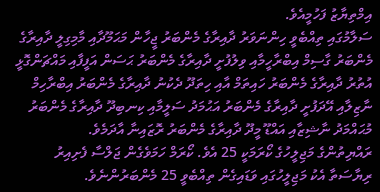އިމްތިޔާޒު ފަހުމީއެވެ.
ސަލާމުގައި ތިއްބެވީ ހިންނަވަރު ދާއިރާގެ މެންބަރު ޖީހާން މަޙަމޫދާއި މާމިގިލީ ދާއިރާގެ މެންބަރު ގާސިމް އިބްރާހީމާއި ވިލުފުށީ ދާއިރާގެ މެންބަރު ޙަސަން އަފީފާއި މައްޗަންގޮޅީ އުތުރު ދާއިރާގެ މެންބަރު ހައިތަމް އާއި ހިތަދޫ ދެކުނު ދާއިރާގެ މެންބަރު އިބްރާހިމް ނާޒިލާއި އޭދަފުށީ ދާއިރާގެ މެންބަރު އަޙުމަދު ސަލީމާއި ކިނބިދޫ ދާއިރާގެ މެންބަރު މުޙައްމަދު ނާޝިޒާއި އައްޑޫ މީދޫ ދާއިރާގެ މެންބަރު ރޮޒައިނާ އާދަމެވެ.
ރައްޔިތުންގެ މަޖިލީހުގެ ކޯރަމަކީ 25 އެވެ. ކޯރަމް ހަމަވެގެން ޖަލްސާ ފެށިއިރު ރިޔާސަތާ އެކު މަޖިލީހުގައި ވަޑައިގެން ތިއްބެވީ 25 މެންބަރުންނެވެ.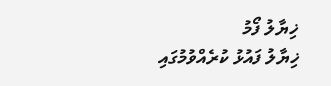ޚިޔާލު ފޯމު
ޚިޔާލު ފައުޅު ކުރެއްވުމުގައި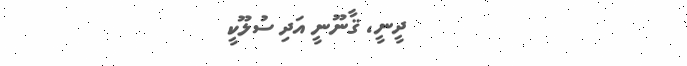ދީނީ، ޤާނޫނީ އަދި ސުލޫކީ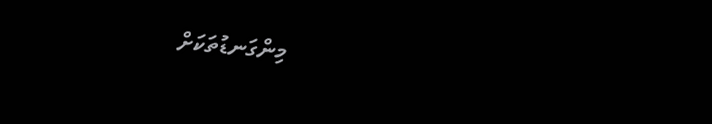މިންގަނޑުތަކަށް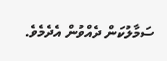ސަމާލުކަން ދެއްވުން އެދެމެވެ.